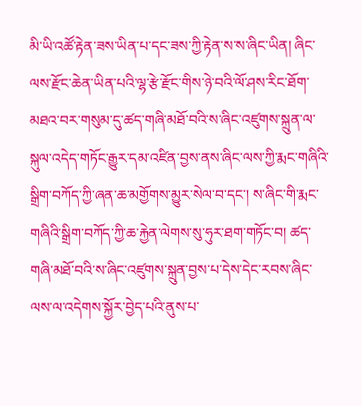མི་ཡི་འཚོ་རྟེན་ཟས་ཡིན་པ་དང་ཟས་ཀྱི་རྟེན་ས་ས་ཞིང་ཡིན། ཞིང་ལས་རྫོང་ཆེན་ཡིན་པའི་ལྷ་རྩེ་རྫོང་གིས་ཉེ་བའི་ལོ་ཤས་རིང་ཐོག་མཐའ་བར་གསུམ་དུ་ཚད་གཞི་མཐོ་བའི་ས་ཞིང་འཛུགས་སྐྲུན་ལ་སྐུལ་འདེད་གཏོང་རྒྱུར་དམ་འཛིན་བྱས་ནས་ཞིང་ལས་ཀྱི་རྨང་གཞིའི་སྒྲིག་བཀོད་ཀྱི་ཞན་ཆ་མགྱོགས་མྱུར་སེལ་བ་དང་། ས་ཞིང་གི་རྨང་གཞིའི་སྒྲིག་བཀོད་ཀྱི་ཆ་རྐྱེན་ལེགས་སུ་ཧུར་ཐག་གཏོང་བ། ཚད་གཞི་མཐོ་བའི་ས་ཞིང་འཛུགས་སྐྲུན་བྱས་པ་དེས་དེང་རབས་ཞིང་ལས་ལ་འདེགས་སྐྱོར་བྱེད་པའི་ནུས་པ་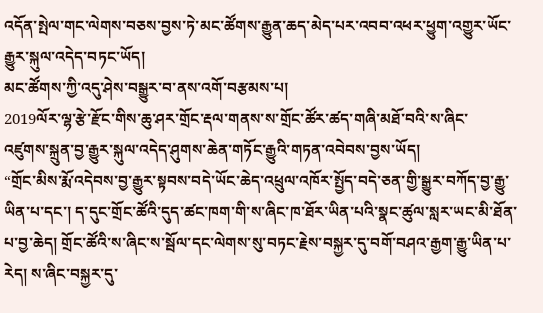འདོན་སྤེལ་གང་ལེགས་བཅས་བྱས་ཏེ་མང་ཚོགས་རྒྱུན་ཆད་མེད་པར་འབབ་འཕར་ཕྱུག་འགྱུར་ཡོང་རྒྱུར་སྐུལ་འདེད་བཏང་ཡོད།
མང་ཚོགས་ཀྱི་འདུ་ཤེས་བསྒྱུར་བ་ནས་འགོ་བརྩམས་པ།
2019ལོར་ལྷ་རྩེ་རྫོང་གིས་ཆུ་ཤར་གྲོང་རྡལ་གནས་ས་གྲོང་ཚོར་ཚད་གཞི་མཐོ་བའི་ས་ཞིང་འཛུགས་སྐྲུན་བྱ་རྒྱུར་སྐུལ་འདེད་ཤུགས་ཆེན་གཏོང་རྒྱུའི་གཏན་འབེབས་བྱས་ཡོད།
“གྲོང་མིས་རྨོ་འདེབས་བྱ་རྒྱུར་སྟབས་བདེ་ཡོང་ཆེད་འཕྲུལ་འཁོར་སྤྱོད་བདེ་ཅན་གྱི་སྒྱུར་བཀོད་བྱ་རྒྱུ་ཡིན་པ་དང་། ད་དུང་གྲོང་ཚོའི་དུད་ཚང་ཁག་གི་ས་ཞིང་ཁ་ཐོར་ཡིན་པའི་སྣང་ཚུལ་སླར་ཡང་མི་ཐོན་པ་བྱ་ཆེད། གྲོང་ཚོའི་ས་ཞིང་ས་སྦོལ་དང་ལེགས་སུ་བཏང་རྗེས་བསྐྱར་དུ་བགོ་བཤའ་རྒྱག་རྒྱུ་ཡིན་པ་རེད། ས་ཞིང་བསྐྱར་དུ་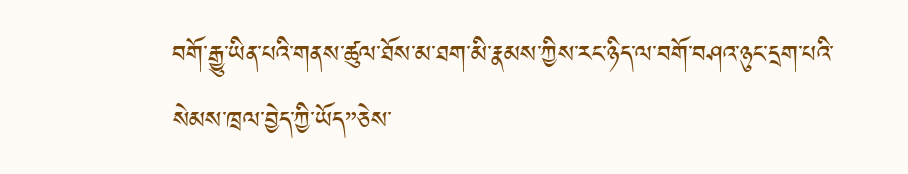བགོ་རྒྱུ་ཡིན་པའི་གནས་ཚུལ་ཐོས་མ་ཐག་མི་རྣམས་ཀྱིས་རང་ཉིད་ལ་བགོ་བཤའ་ཉུང་དྲག་པའི་སེམས་ཁྲལ་བྱེད་ཀྱི་ཡོད”ཅེས་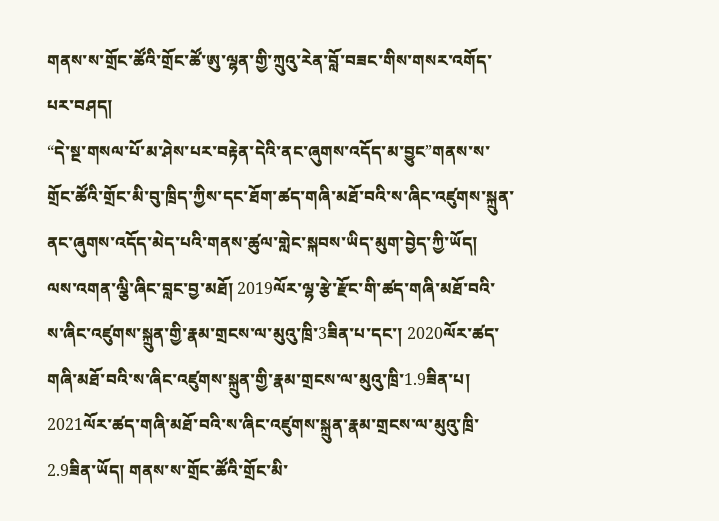གནས་ས་གྲོང་ཚོའི་གྲོང་ཚོ་ཨུ་ལྷན་གྱི་ཀྲུའུ་རེན་བློ་བཟང་གིས་གསར་འགོད་པར་བཤད།
“དེ་སྔ་གསལ་པོ་མ་ཤེས་པར་བརྟེན་དེའི་ནང་ཞུགས་འདོད་མ་བྱུང”གནས་ས་གྲོང་ཚོའི་གྲོང་མི་བུ་ཁྲིད་ཀྱིས་དང་ཐོག་ཚད་གཞི་མཐོ་བའི་ས་ཞིང་འཛུགས་སྐྲུན་ནང་ཞུགས་འདོད་མེད་པའི་གནས་ཚུལ་གླེང་སྐབས་ཡིད་མུག་བྱེད་ཀྱི་ཡོད།
ལས་འགན་ལྕི་ཞིང་བླང་བྱ་མཐོ། 2019ལོར་ལྷ་རྩེ་རྫོང་གི་ཚད་གཞི་མཐོ་བའི་ས་ཞིང་འཛུགས་སྐྲུན་གྱི་རྣམ་གྲངས་ལ་མུའུ་ཁྲི་3ཟིན་པ་དང་། 2020ལོར་ཚད་གཞི་མཐོ་བའི་ས་ཞིང་འཛུགས་སྐྲུན་གྱི་རྣམ་གྲངས་ལ་མུའུ་ཁྲི་1.9ཟིན་པ། 2021ལོར་ཚད་གཞི་མཐོ་བའི་ས་ཞིང་འཛུགས་སྐྲུན་རྣམ་གྲངས་ལ་མུའུ་ཁྲི་2.9ཟིན་ཡོད། གནས་ས་གྲོང་ཚོའི་གྲོང་མི་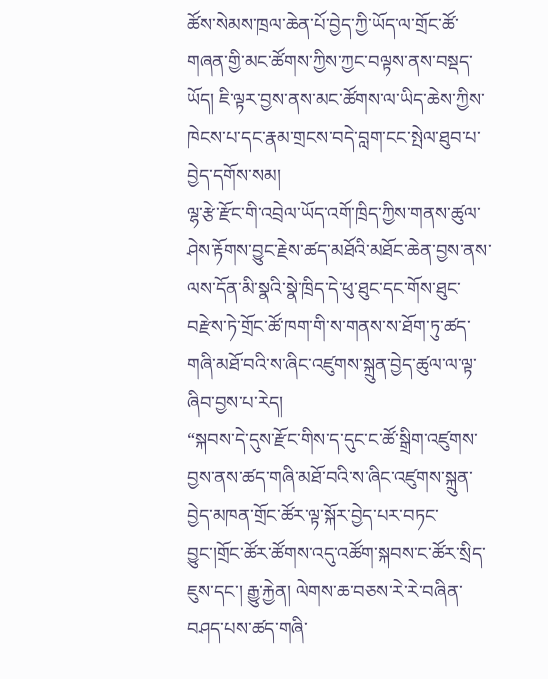ཚོས་སེམས་ཁྲལ་ཆེན་པོ་བྱེད་ཀྱི་ཡོད་ལ་གྲོང་ཚོ་གཞན་གྱི་མང་ཚོགས་ཀྱིས་ཀྱང་བལྟས་ནས་བསྡད་ཡོད། ཇི་ལྟར་བྱས་ནས་མང་ཚོགས་ལ་ཡིད་ཆེས་ཀྱིས་ཁེངས་པ་དང་རྣམ་གྲངས་བདེ་བླག་ངང་སྤེལ་ཐུབ་པ་བྱེད་དགོས་སམ།
ལྷ་རྩེ་རྫོང་གི་འབྲེལ་ཡོད་འགོ་ཁྲིད་ཀྱིས་གནས་ཚུལ་ཤེས་རྟོགས་བྱུང་རྗེས་ཚད་མཐོའི་མཐོང་ཆེན་བྱས་ནས་ལས་དོན་མི་སྣའི་སྣེ་ཁྲིད་དེ་ཕུ་ཐུང་དང་གོས་ཐུང་བརྫེས་ཏེ་གྲོང་ཚོ་ཁག་གི་ས་གནས་ས་ཐོག་ཏུ་ཚད་གཞི་མཐོ་བའི་ས་ཞིང་འཛུགས་སྐྲུན་བྱེད་ཚུལ་ལ་ལྟ་ཞིབ་བྱས་པ་རེད།
“སྐབས་དེ་དུས་རྫོང་གིས་ད་དུང་ང་ཚོ་སྒྲིག་འཛུགས་བྱས་ནས་ཚད་གཞི་མཐོ་བའི་ས་ཞིང་འཛུགས་སྐྲུན་བྱེད་མཁན་གྲོང་ཚོར་ལྟ་སྐོར་བྱེད་པར་བཏང་བྱུང་།གྲོང་ཚོར་ཚོགས་འདུ་འཚོག་སྐབས་ང་ཚོར་སྲིད་ཇུས་དང་། རྒྱུ་རྐྱེན། ལེགས་ཆ་བཅས་རེ་རེ་བཞིན་བཤད་པས་ཚད་གཞི་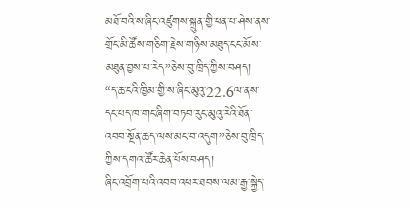མཐོ་བའི་ས་ཞིང་འཛུགས་སྐྲུན་གྱི་ཕན་པ་ཤེས་ནས་གྲོང་མི་ཚོས་གཅིག་རྗེས་གཉིས་མཐུད་ངང་མོས་མཐུན་བྱས་པ་རེད”ཅེས་བུ་ཁྲིད་ཀྱིས་བཤད།
“ད་ཆ་ངའི་ཁྱིམ་གྱི་ས་ཞིང་མུའུ་22.6ལ་ནས་དང་པད་ཁ་གང་ཞིག་བཏབ་རུང་མུའུ་རེའི་ཐོན་འབབ་སྔོན་ཆད་ལས་མང་བ་འདུག”ཅེས་བུ་ཁྲིད་ཀྱིས་དགའ་ཚོར་ཆེན་པོས་བཤད།
ཞིང་འབྲོག་པའི་འབབ་འཕར་ཐབས་ལམ་རྒྱ་སྐྱེད་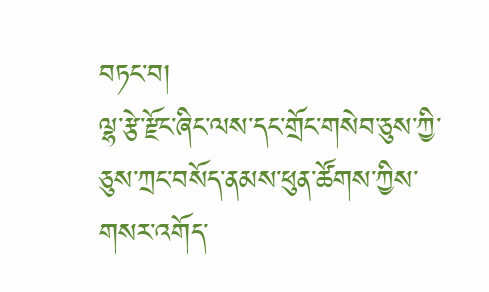བཏང་བ།
ལྷ་རྩེ་རྫོང་ཞིང་ལས་དང་གྲོང་གསེབ་ཅུས་ཀྱི་ཅུས་ཀྲང་བསོད་ནམས་ཕུན་ཚོགས་ཀྱིས་གསར་འགོད་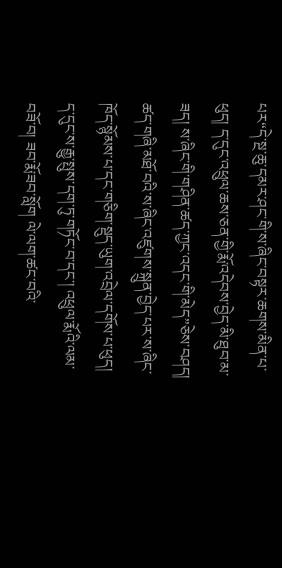པར“དེ་སྔ་ཆུ་དམར་ཤང་གི་ས་ཞིང་བསྟར་ཆགས་མིན་པ་ཕུད། ད་དུང་འཕྲུལ་ཆས་ཅན་གྱི་རྨོ་འདེབས་བྱེད་མི་ཐུབ་མ་ཟད། ས་ཞིང་གི་གཤིན་ཚད་ཀྱང་འདང་གི་མེད”ཅེས་བཤད།
ཚད་གཞི་མཐོ་བའི་ས་ཞིང་འཛུགས་སྐྲུན་བྱེད་པར་ས་ཞིང་ཁོད་སྙོམས་པ་དང་གཅིག་སྡུད་ཡུག་འབྲེལ་དགོས་པ་ཕུད། ད་དུང་ས་རྒྱུ་སྤུས་དག་ཏུ་གཏོང་བ་དང་། འཕྲུལ་རྨོའི་ལམ་བཟོ་བ། ཟབ་རྨོ་ཟབ་སློག ལེ་ལག་ཚང་བའི་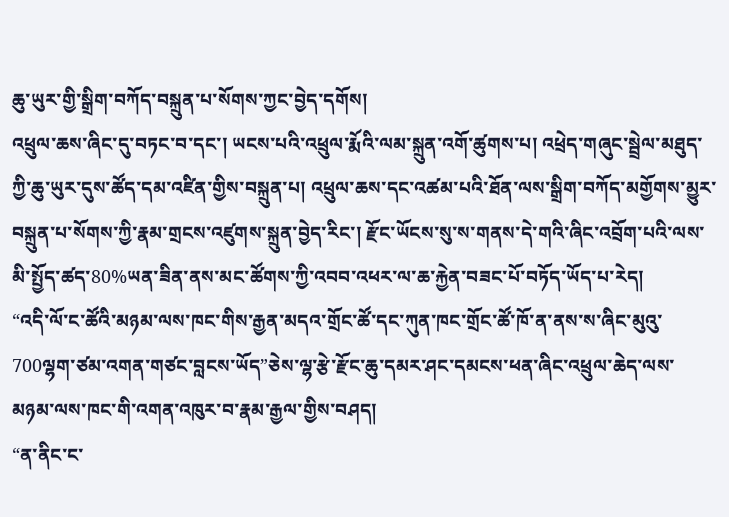ཆུ་ཡུར་གྱི་སྒྲིག་བཀོད་བསྐྲུན་པ་སོགས་ཀྱང་བྱེད་དགོས།
འཕྲུལ་ཆས་ཞིང་དུ་བཏང་བ་དང་། ཡངས་པའི་འཕྲུལ་རྨོའི་ལམ་སྐྲུན་འགོ་ཚུགས་པ། འཕྲེད་གཞུང་སྦྲེལ་མཐུད་ཀྱི་ཆུ་ཡུར་དུས་ཚོད་དམ་འཛིན་གྱིས་བསྐྲུན་པ། འཕྲུལ་ཆས་དང་འཚམ་པའི་ཐོན་ལས་སྒྲིག་བཀོད་མགྱོགས་མྱུར་བསྐྲུན་པ་སོགས་ཀྱི་རྣམ་གྲངས་འཛུགས་སྐྲུན་བྱེད་རིང་། རྫོང་ཡོངས་སུ་ས་གནས་དེ་གའི་ཞིང་འབྲོག་པའི་ལས་མི་སྤྱོད་ཚད་80%ཡན་ཟིན་ནས་མང་ཚོགས་ཀྱི་འབབ་འཕར་ལ་ཆ་རྐྱེན་བཟང་པོ་བཏོད་ཡོད་པ་རེད།
“འདི་ལོ་ང་ཚོའི་མཉམ་ལས་ཁང་གིས་རྒྱན་མདའ་གྲོང་ཚོ་དང་ཀུན་ཁང་གྲོང་ཚོ་ཁོ་ན་ནས་ས་ཞིང་མུའུ་700ལྷག་ཙམ་འགན་གཙང་བླངས་ཡོད”ཅེས་ལྷ་རྩེ་རྫོང་ཆུ་དམར་ཤང་དམངས་ཕན་ཞིང་འཕྲུལ་ཆེད་ལས་མཉམ་ལས་ཁང་གི་འགན་འཁུར་བ་རྣམ་རྒྱལ་གྱིས་བཤད།
“ན་ནིང་ང་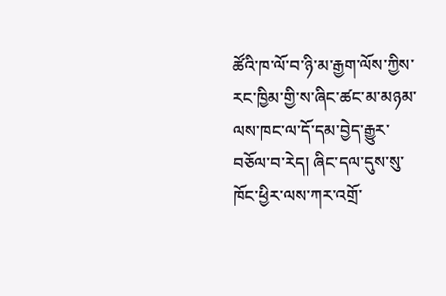ཚོའི་ཁ་ལོ་བ་ཉི་མ་རྒྱག་ལོས་ཀྱིས་རང་ཁྱིམ་གྱི་ས་ཞིང་ཚང་མ་མཉམ་ལས་ཁང་ལ་དོ་དམ་བྱེད་རྒྱུར་བཅོལ་བ་རེད། ཞིང་དལ་དུས་སུ་ཁོང་ཕྱིར་ལས་ཀར་འགྲོ་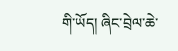གི་ཡོད། ཞིང་བྲེལ་ཆེ་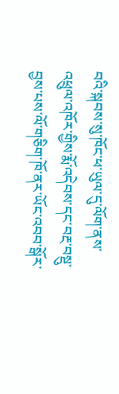བའི་སྐབས་སུ་ཁོང་ཕ་ཡུལ་དུ་ལོག་ནས་འཕྲུལ་འཁོར་གྱིས་རྨོ་འདེབས་དང་བརྔ་བསྡུ་བྱས་པས་ལོ་གཅིག་ཁོ་ནར་ཡོང་འབབ་སྒོར་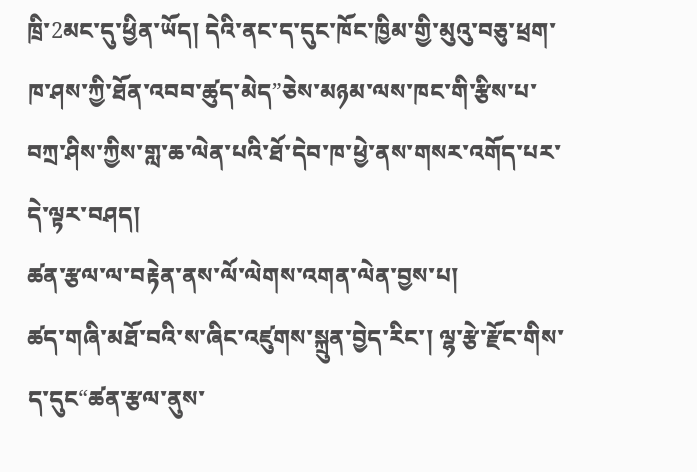ཁྲི་2མང་དུ་ཕྱིན་ཡོད། དེའི་ནང་ད་དུང་ཁོང་ཁྱིམ་གྱི་མུའུ་བཅུ་ཕྲག་ཁ་ཤས་ཀྱི་ཐོན་འབབ་ཚུད་མེད”ཅེས་མཉམ་ལས་ཁང་གི་རྩིས་པ་བཀྲ་ཤིས་ཀྱིས་གླ་ཆ་ལེན་པའི་ཐོ་དེབ་ཁ་ཕྱེ་ནས་གསར་འགོད་པར་དེ་ལྟར་བཤད།
ཚན་རྩལ་ལ་བརྟེན་ནས་ལོ་ལེགས་འགན་ལེན་བྱས་པ།
ཚད་གཞི་མཐོ་བའི་ས་ཞིང་འཛུགས་སྐྲུན་བྱེད་རིང་། ལྷ་རྩེ་རྫོང་གིས་ད་དུང“ཚན་རྩལ་ནུས་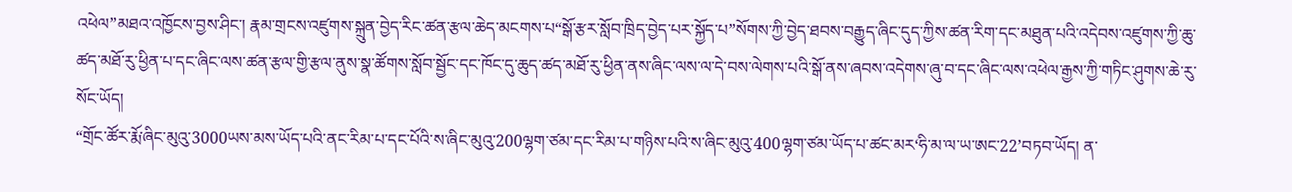འཕེལ”མཐའ་འཁྱོངས་བྱས་ཤིང་། རྣམ་གྲངས་འཛུགས་སྐྲུན་བྱེད་རིང་ཚན་རྩལ་ཆེད་མངགས་པ“སྒོ་རྩར་སློབ་ཁྲིད་བྱེད་པར་སྐྱོད་པ”སོགས་ཀྱི་བྱེད་ཐབས་བརྒྱུད་ཞིང་དུད་ཀྱིས་ཚན་རིག་དང་མཐུན་པའི་འདེབས་འཛུགས་ཀྱི་ཆུ་ཚད་མཐོ་རུ་ཕྱིན་པ་དང་ཞིང་ལས་ཚན་རྩལ་གྱི་རྩལ་ནུས་སྣ་ཚོགས་སློབ་སྦྱོང་དང་ཁོང་དུ་ཆུད་ཚད་མཐོ་རུ་ཕྱིན་ནས་ཞིང་ལས་ལ་དེ་བས་ལེགས་པའི་སྒོ་ནས་ཞབས་འདེགས་ཞུ་བ་དང་ཞིང་ལས་འཕེལ་རྒྱས་ཀྱི་གཏིང་ཤུགས་ཆེ་རུ་སོང་ཡོད།
“གྲོང་ཚོར་རྨོ་ཞིང་མུའུ་3000ཡས་མས་ཡོད་པའི་ནང་རིམ་པ་དང་པོའི་ས་ཞིང་མུའུ་200ལྷག་ཙམ་དང་རིམ་པ་གཉིས་པའི་ས་ཞིང་མུའུ་400ལྷག་ཙམ་ཡོད་པ་ཚང་མར‘ཧི་མ་ལ་ཡ་ཨང་22’བཏབ་ཡོད། ན་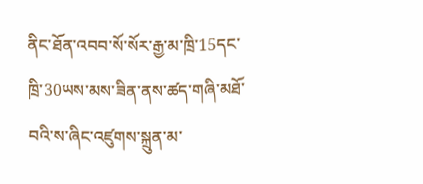ནིང་ཐོན་འབབ་སོ་སོར་རྒྱ་མ་ཁྲི་15དང་ཁྲི་30ཡས་མས་ཟིན་ནས་ཚད་གཞི་མཐོ་བའི་ས་ཞིང་འཛུགས་སྐྲུན་མ་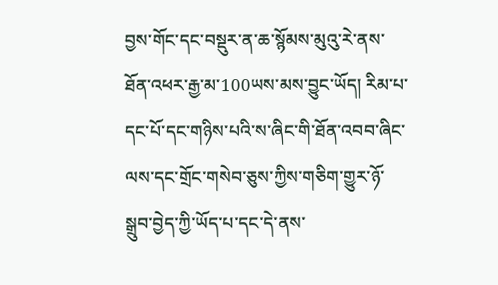བྱས་གོང་དང་བསྡུར་ན་ཆ་སྙོམས་མུའུ་རེ་ནས་ཐོན་འཕར་རྒྱ་མ་100ཡས་མས་བྱུང་ཡོད། རིམ་པ་དང་པོ་དང་གཉིས་པའི་ས་ཞིང་གི་ཐོན་འབབ་ཞིང་ལས་དང་གྲོང་གསེབ་ཅུས་ཀྱིས་གཅིག་གྱུར་ཉོ་སྒྲུབ་བྱེད་ཀྱི་ཡོད་པ་དང་དེ་ནས་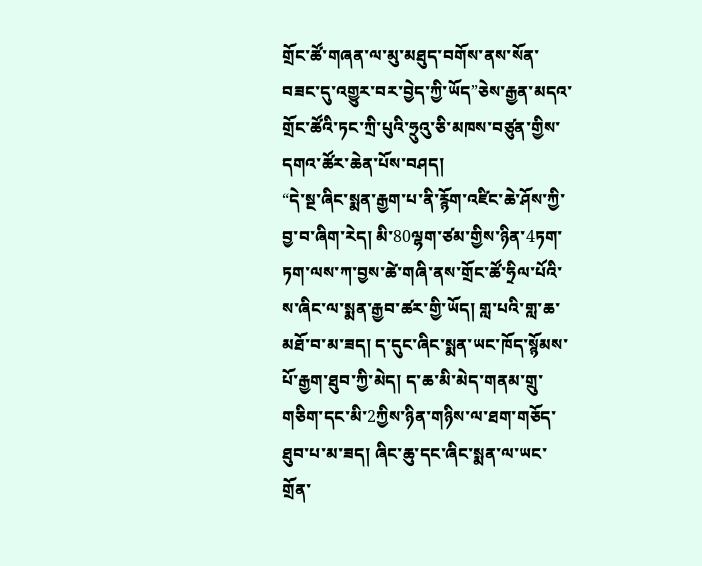གྲོང་ཚོ་གཞན་ལ་མུ་མཐུད་བགོས་ནས་སོན་བཟང་དུ་འགྱུར་བར་བྱེད་ཀྱི་ཡོད”ཅེས་རྒྱན་མདའ་གྲོང་ཚོའི་ཏང་ཀྲི་པུའི་ཧྲུའུ་ཅི་མཁས་བཙུན་གྱིས་དགའ་ཚོར་ཆེན་པོས་བཤད།
“དེ་སྔ་ཞིང་སྨན་རྒྱག་པ་ནི་རྙོག་འཛིང་ཆེ་ཤོས་ཀྱི་བྱ་བ་ཞིག་རེད། མི་80ལྷག་ཙམ་གྱིས་ཉིན་4ཏག་ཏག་ལས་ཀ་བྱས་ཚེ་གཞི་ནས་གྲོང་ཚོ་ཧྲིལ་པོའི་ས་ཞིང་ལ་སྨན་རྒྱབ་ཚར་གྱི་ཡོད། གླ་པའི་གླ་ཆ་མཐོ་བ་མ་ཟད། ད་དུང་ཞིང་སྨན་ཡང་ཁོད་སྙོམས་པོ་རྒྱག་ཐུབ་ཀྱི་མེད། ད་ཆ་མི་མེད་གནམ་གྲུ་གཅིག་དང་མི་2ཀྱིས་ཉིན་གཉིས་ལ་ཐག་གཅོད་ཐུབ་པ་མ་ཟད། ཞིང་ཆུ་དང་ཞིང་སྨན་ལ་ཡང་གྲོན་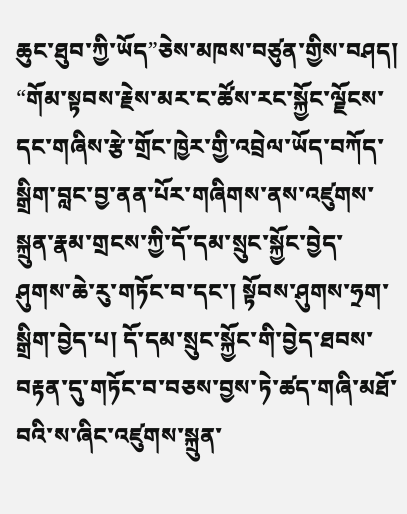ཆུང་ཐུབ་ཀྱི་ཡོད”ཅེས་མཁས་བཙུན་གྱིས་བཤད།
“གོམ་སྟབས་རྗེས་མར་ང་ཚོས་རང་སྐྱོང་ལྗོངས་དང་གཞིས་རྩེ་གྲོང་ཁྱེར་གྱི་འབྲེལ་ཡོད་བཀོད་སྒྲིག་བླང་བྱ་ནན་པོར་གཞིགས་ནས་འཛུགས་སྐྲུན་རྣམ་གྲངས་ཀྱི་དོ་དམ་སྲུང་སྐྱོང་བྱེད་ཤུགས་ཆེ་རུ་གཏོང་བ་དང་། སྟོབས་ཤུགས་ཧྲག་སྒྲིག་བྱེད་པ། དོ་དམ་སྲུང་སྐྱོང་གི་བྱེད་ཐབས་བརྟན་དུ་གཏོང་བ་བཅས་བྱས་ཏེ་ཚད་གཞི་མཐོ་བའི་ས་ཞིང་འཛུགས་སྐྲུན་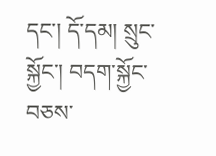དང་། དོ་དམ། སྲུང་སྐྱོང་། བདག་སྐྱོང་བཅས་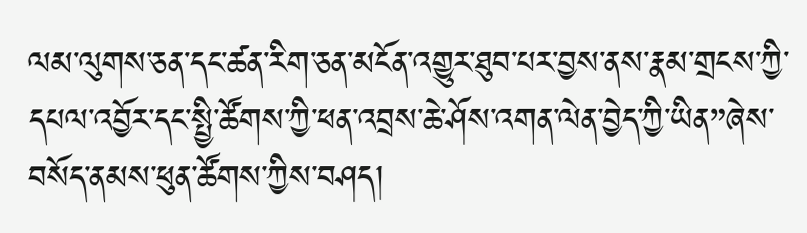ལམ་ལུགས་ཅན་དང་ཚན་རིག་ཅན་མངོན་འགྱུར་ཐུབ་པར་བྱས་ནས་རྣམ་གྲངས་ཀྱི་དཔལ་འབྱོར་དང་སྤྱི་ཚོགས་ཀྱི་ཕན་འབྲས་ཆེ་ཤོས་འགན་ལེན་བྱེད་ཀྱི་ཡིན”ཞེས་བསོད་ནམས་ཕུན་ཚོགས་ཀྱིས་བཤད།